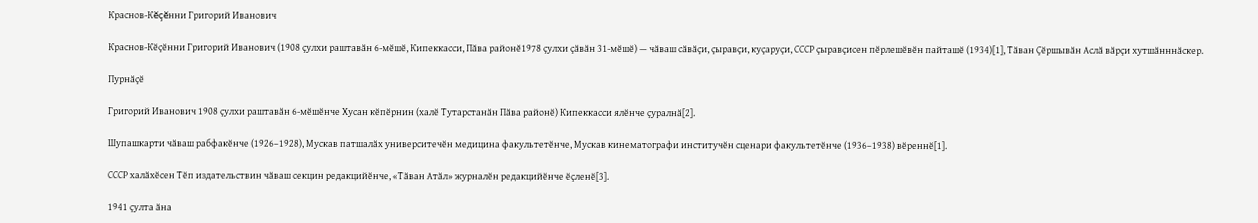Краснов-Кĕçĕнни Григорий Иванович

Краснов-Кӗҫӗнни Григорий Иванович (1908 ҫулхи раштавӑн 6-мӗшӗ, Кипеккасси, Пăва районĕ1978 ҫулхи ҫӑвӑн 31-мӗшӗ) — чӑваш сӑвӑҫи, ҫыравҫи, куҫаруҫи, СССР ҫыравҫисен пӗрлешӗвӗн пайташӗ (1934)[1], Тӑван Ҫӗршывӑн Аслӑ вӑрҫи хутшӑнннӑскер.

Пурнӑҫӗ

Григорий Иванович 1908 ҫулхи раштавӑн 6-мӗшӗнче Хусан кӗпӗрнин (халӗ Тутарстанӑн Пӑва районӗ) Кипеккасси ялӗнче ҫуралнӑ[2].

Шупашкарти чӑваш рабфакӗнче (1926–1928), Мускав патшалӑх университечӗн медицина факультетӗнче, Мускав кинематографи институчӗн сценари факультетӗнче (1936–1938) вӗреннӗ[1].

СССР халӑхӗсен Тӗп издательствин чӑваш секцин редакцийӗнче, «Тӑван Атӑл» журналӗн редакцийӗнче ӗҫленӗ[3].

1941 ҫулта ӑна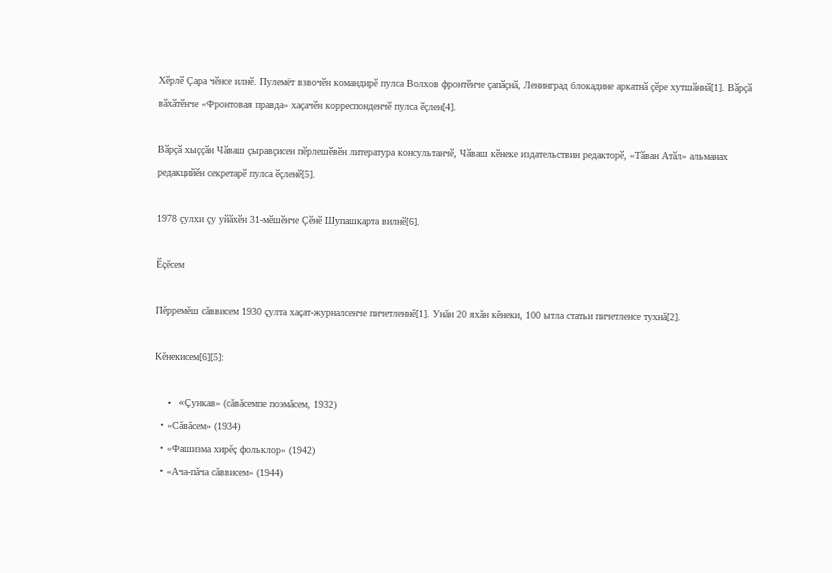Хӗрлӗ Ҫара чӗнсе илнӗ. Пулемёт взвочӗн командирӗ пулса Волхов фронтӗнче ҫапӑҫнӑ, Ленинград блокадине аркатнӑ ҫӗре хутшӑннӑ[1]. Вӑрҫӑ вӑхӑтӗнче «Фронтовая правда» хаҫачӗн корреспонденчӗ пулса ӗҫлен[4].

Вӑрҫӑ хыҫҫӑн Чӑваш ҫыравҫисен пӗрлешӗвӗн литература консультанчӗ, Чӑваш кӗнеке издательствин редакторӗ, «Тӑван Атӑл» альманах редакцийӗн секретарӗ пулса ӗҫленӗ[5].

1978 ҫулхи ҫу уйӑхӗн 31-мӗшӗнче Ҫӗнӗ Шупашкарта вилнӗ[6].

Ӗçĕсем

Пĕрремĕш сăввисем 1930 çулта хаçат-журналсенче пичетленнĕ[1]. Унăн 20 яхăн кĕнеки, 100 ытла статьи пичетленсе тухнă[2].

Кĕнекисем[6][5]:

  • «Çункав» (сăвăсемпе поэмăсем, 1932)
  • «Сăвăсем» (1934)
  • «Фашизма хирĕç фольклор» (1942)
  • «Ача-пăча сăввисем» (1944)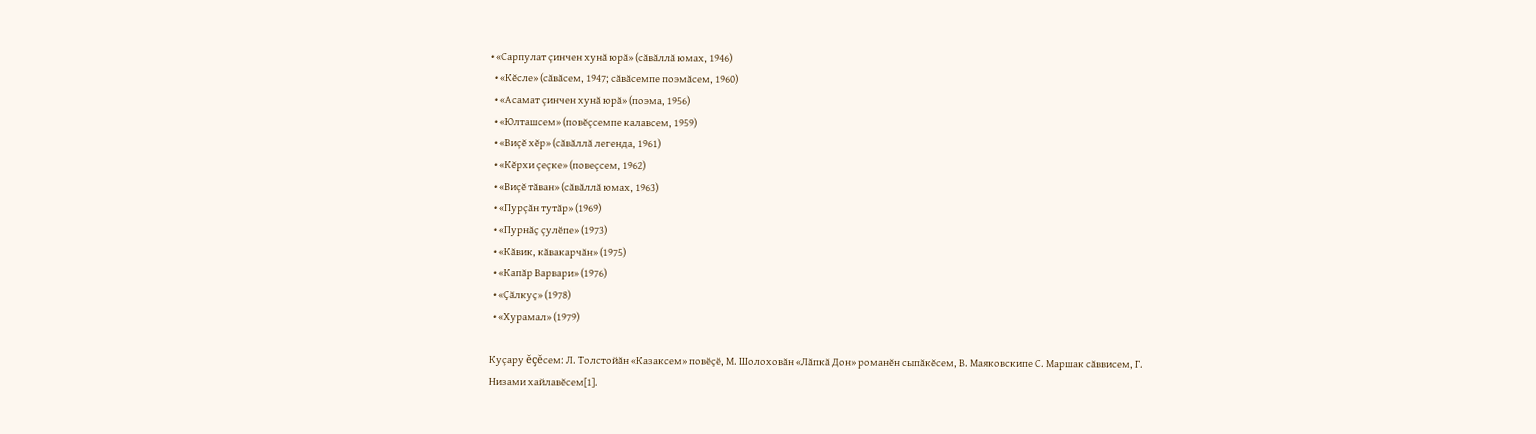• «Сарпулат çинчен хунă юрă» (сăвăллă юмах, 1946)
  • «Кĕсле» (сăвăсем, 1947; сăвăсемпе поэмăсем, 1960)
  • «Асамат çинчен хунă юрă» (поэма, 1956)
  • «Юлташсем» (повĕçсемпе калавсем, 1959)
  • «Виçĕ хĕр» (сăвăллă легенда, 1961)
  • «Кĕрхи çеçке» (повеçсем, 1962)
  • «Виçĕ тăван» (сăвăллă юмах, 1963)
  • «Пурçăн тутăр» (1969)
  • «Пурнăҫ çулӗпе» (1973)
  • «Кăвик, кăвакарчăн» (1975)
  • «Капăр Варвари» (1976)
  • «Ҫӑлкуҫ» (1978)
  • «Хурамал» (1979)

Куçару ĕçĕсем: Л. Толстойăн «Казаксем» повӗҫӗ, М. Шолоховăн «Лăпкă Дон» романĕн сыпăкĕсем, В. Маяковскипе С. Маршак сăввисем, Г. Низами хайлавĕсем[1].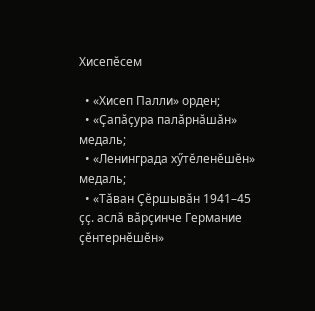Хисепӗсем

  • «Хисеп Палли» орден;
  • «Ҫапӑҫура палӑрнӑшӑн» медаль;
  • «Ленинграда хӳтĕленĕшĕн» медаль;
  • «Тӑван Ҫӗршывӑн 1941–45 ҫҫ. аслӑ вӑрҫинче Германие ҫӗнтернӗшӗн»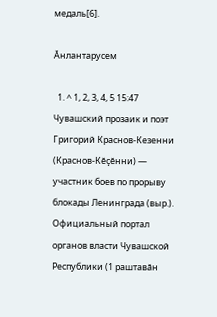медаль[6].

Ӑнлантарусем

  1. ^ 1, 2, 3, 4, 5 15:47 Чувашский прозаик и поэт Григорий Краснов-Кезенни (Краснов-Кӗҫӗнни) — участник боев по прорыву блокады Ленинграда (выр.). Официальный портал органов власти Чувашской Республики (1 раштавӑн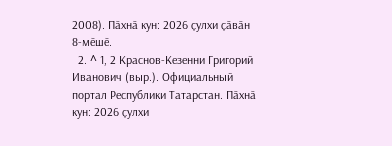2008). Пӑхнӑ кун: 2026 ҫулхи ҫӑвӑн 8-мӗшӗ.
  2. ^ 1, 2 Краснов-Кезенни Григорий Иванович (выр.). Официальный портал Республики Татарстан. Пӑхнӑ кун: 2026 ҫулхи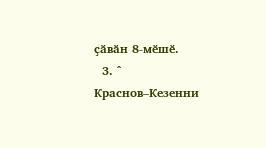ҫӑвӑн 8-мӗшӗ.
  3. ^ Краснов–Кезенни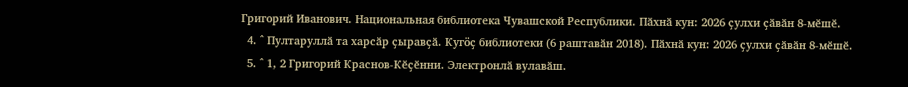Григорий Иванович. Национальная библиотека Чувашской Республики. Пӑхнӑ кун: 2026 ҫулхи ҫӑвӑн 8-мӗшӗ.
  4. ^ Пултаруллӑ та харсӑр ҫыравҫӑ. Кугöҫ библиотеки (6 раштавӑн 2018). Пӑхнӑ кун: 2026 ҫулхи ҫӑвӑн 8-мӗшӗ.
  5. ^ 1, 2 Григорий Краснов-Кӗҫӗнни. Электронлӑ вулавӑш.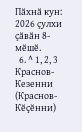Пӑхнӑ кун: 2026 ҫулхи ҫӑвӑн 8-мӗшӗ.
  6. ^ 1, 2, 3 Краснов-Кезенни (Краснов-Кӗҫӗнни)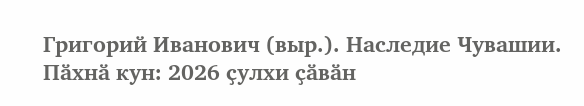Григорий Иванович (выр.). Наследие Чувашии. Пӑхнӑ кун: 2026 ҫулхи ҫӑвӑн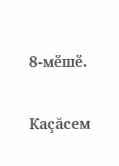8-мӗшӗ.

Каçăсем